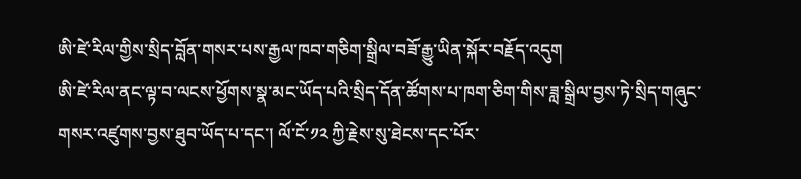ཨི་ཛེ་རིལ་གྱིས་སྲིད་བློན་གསར་པས་རྒྱལ་ཁབ་གཅིག་སྒྲིལ་བཟོ་རྒྱུ་ཡིན་སྐོར་བརྗོད་འདུག
ཨི་ཛེ་རིལ་ནང་ལྟ་བ་ལངས་ཕྱོགས་སྣ་མང་ཡོད་པའི་སྲིད་དོན་ཚོགས་པ་ཁག་ཅིག་གིས་ཟླ་སྒྲིལ་བྱས་ཏེ་སྲིད་གཞུང་གསར་འཛུགས་བྱས་ཐུབ་ཡོད་པ་དང་། ལོ་ངོ་༡༢ ཀྱི་རྗེས་སུ་ཐེངས་དང་པོར་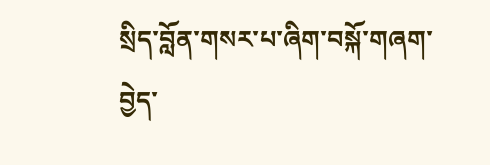སྲིད་བློན་གསར་པ་ཞིག་བསྐོ་གཞག་བྱེད་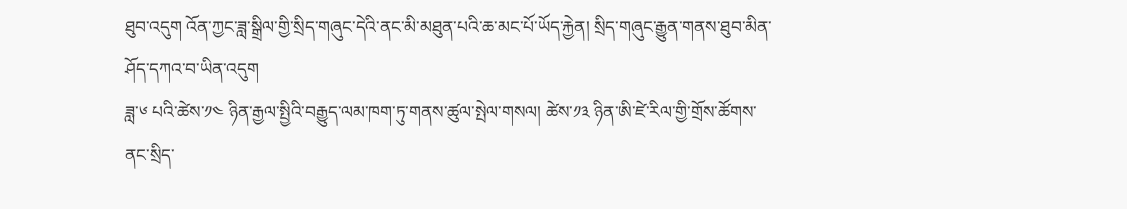ཐུབ་འདུག འོན་ཀྱང་ཟླ་སྒྲིལ་གྱི་སྲིད་གཞུང་དེའི་ནང་མི་མཐུན་པའི་ཆ་མང་པོ་ཡོད་རྐྱེན། སྲིད་གཞུང་རྒྱུན་གནས་ཐུབ་མིན་ཤོད་དཀའ་བ་ཡིན་འདུག
ཟླ་༦ པའི་ཚེས་༡༤ ཉིན་རྒྱལ་སྤྱིའི་བརྒྱུད་ལམ་ཁག་ཏུ་གནས་ཚུལ་སྤེལ་གསལ། ཚེས་༡༣ ཉིན་ཨི་ཛེ་རིལ་གྱི་གྲོས་ཚོགས་ནང་སྲིད་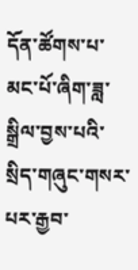དོན་ཚོགས་པ་མང་པོ་ཞིག་ཟླ་སྒྲིལ་བྱས་པའི་སྲིད་གཞུང་གསར་པར་རྒྱབ་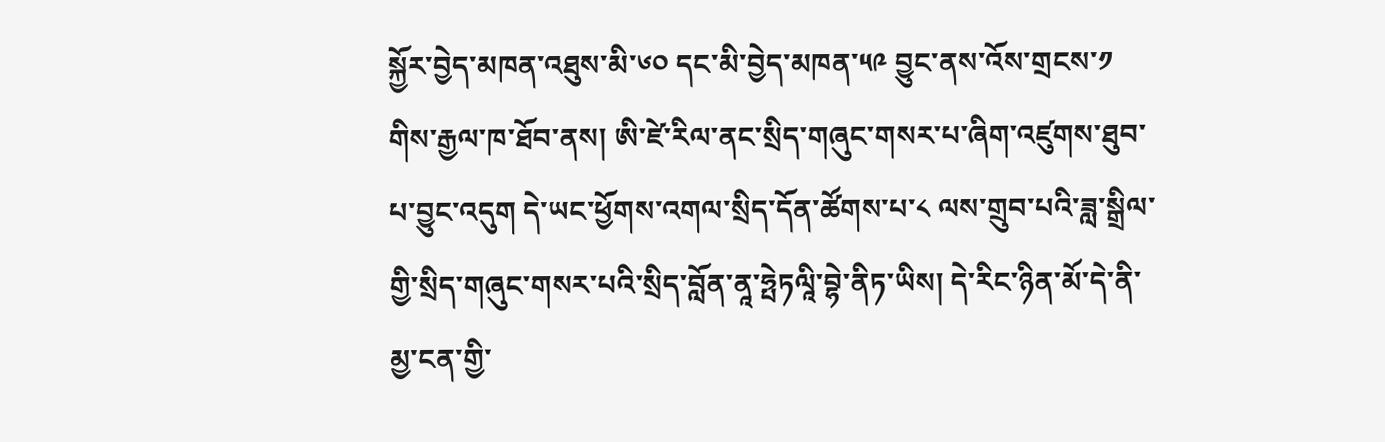སྐྱོར་བྱེད་མཁན་འཐུས་མི་༦༠ དང་མི་བྱེད་མཁན་༥༩ བྱུང་ནས་འོས་གྲངས་༡ གིས་རྒྱལ་ཁ་ཐོབ་ནས། ཨི་ཛེ་རིལ་ནང་སྲིད་གཞུང་གསར་པ་ཞིག་འཛུགས་ཐུབ་པ་བྱུང་འདུག དེ་ཡང་ཕྱོགས་འགལ་སྲིད་དོན་ཚོགས་པ་༨ ལས་གྲུབ་པའི་ཟླ་སྒྲིལ་གྱི་སྲིད་གཞུང་གསར་པའི་སྲིད་བློན་ནཱ་ཧྤེཏལཱི་བྷེ་ནིཏ་ཡིས། དེ་རིང་ཉིན་མོ་དེ་ནི་མྱ་ངན་གྱི་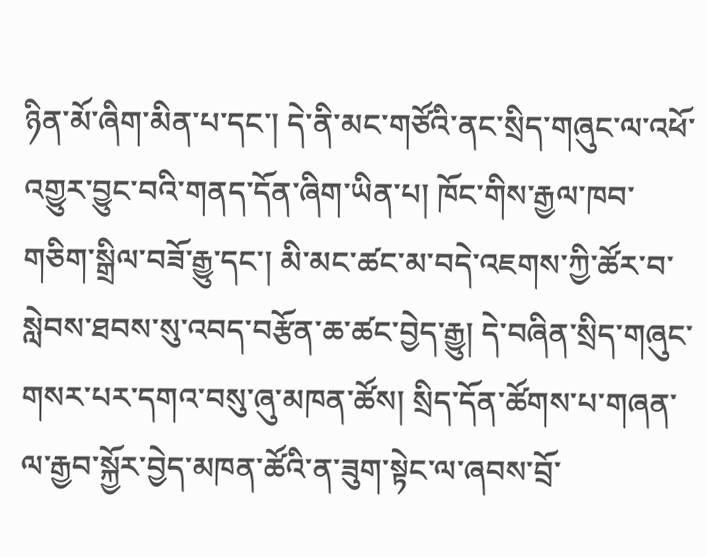ཉིན་མོ་ཞིག་མིན་པ་དང་། དེ་ནི་མང་གཙོའི་ནང་སྲིད་གཞུང་ལ་འཕོ་འགྱུར་བྱུང་བའི་གནད་དོན་ཞིག་ཡིན་པ། ཁོང་གིས་རྒྱལ་ཁབ་གཅིག་སྒྲིལ་བཟོ་རྒྱུ་དང་། མི་མང་ཚང་མ་བདེ་འཇགས་ཀྱི་ཚོར་བ་སླེབས་ཐབས་སུ་འབད་བརྩོན་ཆ་ཚང་བྱེད་རྒྱུ། དེ་བཞིན་སྲིད་གཞུང་གསར་པར་དགའ་བསུ་ཞུ་མཁན་ཚོས། སྲིད་དོན་ཚོགས་པ་གཞན་ལ་རྒྱབ་སྐྱོར་བྱེད་མཁན་ཚོའི་ན་ཟུག་སྟེང་ལ་ཞབས་བྲོ་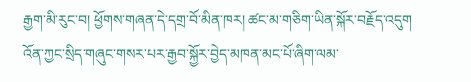རྒྱག་མི་རུང་བ། ཕྱོགས་གཞན་དེ་དགྲ་བོ་མིན་ཁར། ཚང་མ་གཅིག་ཡིན་སྐོར་བརྗོད་འདུག འོན་ཀྱང་སྲིད་གཞུང་གསར་པར་རྒྱབ་སྐྱོར་བྱེད་མཁན་མང་པོ་ཞིག་ལམ་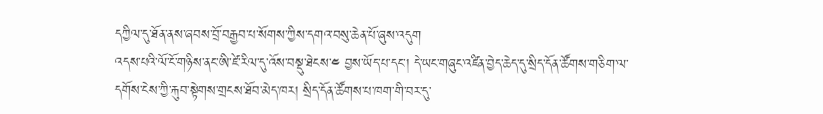དཀྱིལ་དུ་ཐོན་ནས་ཞབས་བྲོ་བརྒྱབ་པ་སོགས་ཀྱིས་དགའ་བསུ་ཆེན་པོ་ཞུས་འདུག
འདས་པའི་ལོ་ངོ་གཉིས་ནང་ཨི་ཛེ་རིལ་དུ་འོས་བསྡུ་ཐེངས་༤ བྱས་ཡོད་པ་དང་། དེ་ཡང་གཞུང་འཛིན་བྱེད་ཆེད་དུ་སྲིད་དོན་ཚོགས་གཅིག་ལ་དགོས་ངེས་ཀྱི་རྐུབ་སྟེགས་གྲངས་ཐོབ་མེད་ཁར། སྲིད་དོན་ཚོགས་པ་ཁག་གི་བར་དུ་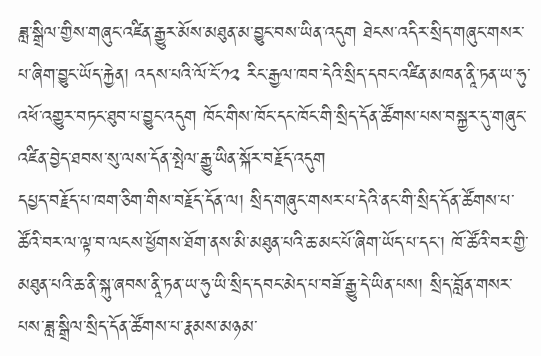ཟླ་སྒྲིལ་གྱིས་གཞུང་འཛིན་རྒྱུར་མོས་མཐུན་མ་བྱུང་བས་ཡིན་འདུག ཐེངས་འདིར་སྲིད་གཞུང་གསར་པ་ཞིག་བྱུང་ཡོད་རྐྱེན། འདས་པའི་ལོ་ངོ་༡༢ རིང་རྒྱལ་ཁབ་དེའི་སྲིད་དབང་འཛིན་མཁན་ནཱི་ཏན་ཡ་ཧུ་འཕོ་འགྱུར་བཏང་ཐུབ་པ་བྱུང་འདུག ཁོང་གིས་ཁོང་དང་ཁོང་གི་སྲིད་དོན་ཚོགས་པས་བསྐྱར་དུ་གཞུང་འཛིན་བྱེད་ཐབས་སུ་ལས་དོན་སྤེལ་རྒྱུ་ཡིན་སྐོར་བརྗོད་འདུག
དཔྱད་བརྗོད་པ་ཁག་ཅིག་གིས་བརྗོད་དོན་ལ། སྲིད་གཞུང་གསར་པ་དེའི་ནང་གི་སྲིད་དོན་ཚོགས་པ་ཚོའི་བར་ལ་ལྟ་བ་ལངས་ཕྱོགས་ཐོག་ནས་མི་མཐུན་པའི་ཆ་མང་པོ་ཞིག་ཡོད་པ་དང་། ཁོ་ཚོའི་བར་གྱི་མཐུན་པའི་ཆ་ནི་སྐུ་ཞབས་ནཱི་ཏན་ཡ་ཧུ་ཡི་སྲིད་དབང་མེད་པ་བཟོ་རྒྱུ་དེ་ཡིན་པས། སྲིད་བློན་གསར་པས་ཟླ་སྒྲིལ་སྲིད་དོན་ཚོགས་པ་རྣམས་མཉམ་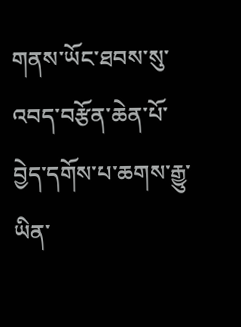གནས་ཡོང་ཐབས་སུ་འབད་བརྩོན་ཆེན་པོ་བྱེད་དགོས་པ་ཆགས་རྒྱུ་ཡིན་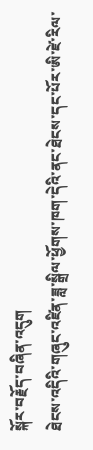སྐོར་བརྗོད་བཞིན་འདུག
ཐེངས་འདིའི་གཞུང་འཛིན་ཟླ་སྒྲིལ་ཕྱོགས་ཁག་དེའི་ནང་ཐེངས་དང་པོར་ཨི་ཛེ་རིལ་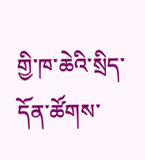གྱི་ཁ་ཆེའི་སྲིད་དོན་ཚོགས་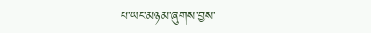པ་ཡང་མཉམ་ཞུགས་བྱས་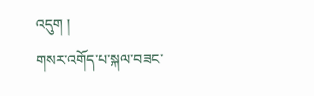འདུག །
གསར་འགོད་པ་སྐལ་བཟང་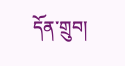དོན་གྲུབ།